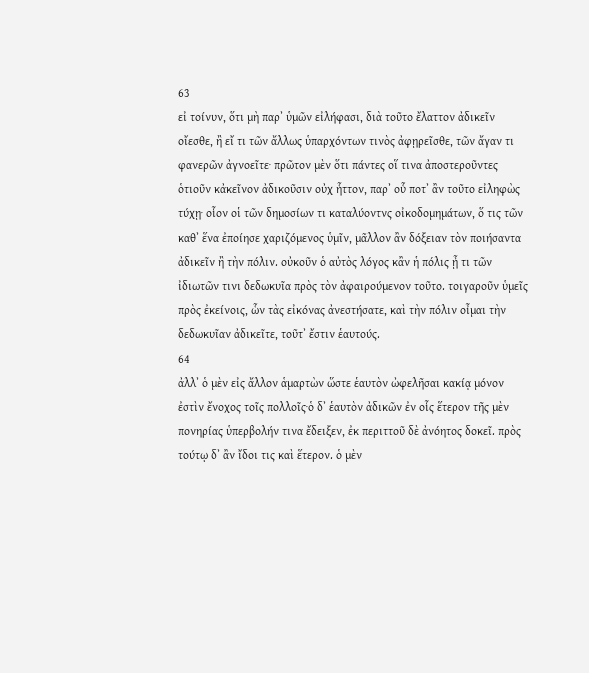63
εἰ τοίνυν, ὅτι μὴ παρʼ ὑμῶν εἰλήφασι, διὰ τοῦτο ἔλαττον ἀδικεῖν οἴεσθε, ἢ εἴ τι τῶν ἄλλως ὑπαρχόντων τινὸς ἀφῃρεῖσθε, τῶν ἄγαν τι φανερῶν ἀγνοεῖτε· πρῶτον μὲν ὅτι πάντες οἵ τινα ἀποστεροῦντες ὁτιοῦν κἀκεῖνον ἀδικοῦσιν οὐχ ἧττον, παρʼ οὗ ποτʼ ἂν τοῦτο εἰληφὼς τύχῃ· οἷον οἱ τῶν δημοσίων τι καταλύοντνς οἰκοδομημάτων, ὅ τις τῶν καθʼ ἕνα ἐποίησε χαριζόμενος ὑμῖν, μᾶλλον ἂν δόξειαν τὸν ποιήσαντα ἀδικεῖν ἢ τὴν πόλιν. οὐκοῦν ὁ αὐτὸς λόγος κἂν ἡ πόλις ᾖ τι τῶν ἰδιωτῶν τινι δεδωκυῖα πρὸς τὸν ἀφαιρούμενον τοῦτο. τοιγαροῦν ὑμεῖς πρὸς ἐκείνοις, ὧν τὰς εἰκόνας ἀνεστήσατε, καὶ τὴν πόλιν οἶμαι τὴν δεδωκυῖαν ἀδικεῖτε, τοῦτʼ ἔστιν ἑαυτούς.
64
ἀλλʼ ὁ μὲν εἰς ἄλλον ἁμαρτὼν ὥστε ἑαυτὸν ὠφελῆσαι κακίᾳ μόνον ἐστὶν ἔνοχος τοῖς πολλοῖς·ὁ δʼ ἑαυτὸν ἀδικῶν ἐν οἷς ἕτερον τῆς μὲν πονηρίας ὑπερβολήν τινα ἔδειξεν, ἐκ περιττοῦ δὲ ἀνόητος δοκεῖ. πρὸς τούτῳ δʼ ἂν ἴδοι τις καὶ ἕτερον. ὁ μὲν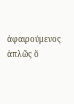ἀφαιρούμενος ἁπλῶς ὅ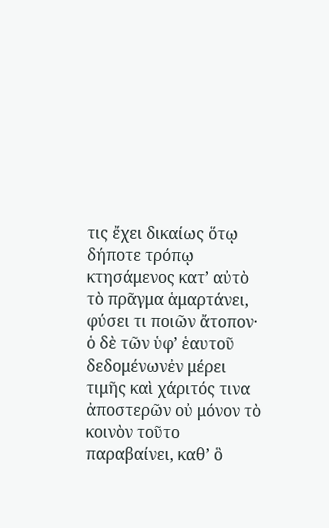τις ἔχει δικαίως ὅτῳ δήποτε τρόπῳ κτησάμενος κατʼ αὐτὸ τὸ πρᾶγμα ἁμαρτάνει, φύσει τι ποιῶν ἄτοπον· ὁ δὲ τῶν ὑφʼ ἑαυτοῦ δεδομένωνἐν μέρει τιμῆς καὶ χάριτός τινα ἀποστερῶν οὐ μόνον τὸ κοινὸν τοῦτο παραβαίνει, καθʼ ὃ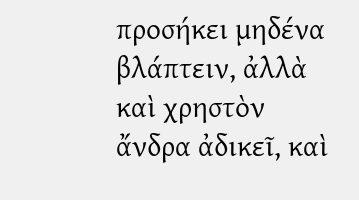προσήκει μηδένα βλάπτειν, ἀλλὰ καὶ χρηστὸν ἄνδρα ἀδικεῖ, καὶ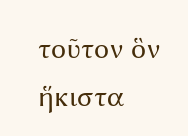τοῦτον ὃν ἥκιστα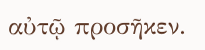αὐτῷ προσῆκεν.